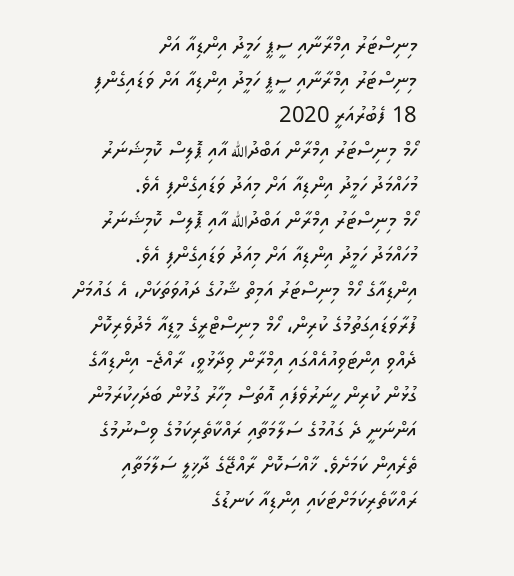މިނިސްޓަރު އިމްރާނާއި ސީޕީ ހަމީދު އިންޑިއާ އަށް
މިނިސްޓަރު އިމްރާނާއި ސީޕީ ހަމީދު އިންޑިއާ އަށް ވަޑައިގެންފި
18 ފެބުރުއަރީ 2020
ހޯމް މިނިސްޓަރު އިމްރާން އަބްދުالله އާއި ޕޮލިސް ކޮމިޝަނަރު މުހައްމަދު ހަމީދު އިންޑިއާ އަށް މިއަދު ވަޑައިގެންފި އެވެ.
ހޯމް މިނިސްޓަރު އިމްރާން އަބްދުالله އާއި ޕޮލިސް ކޮމިޝަނަރު މުހައްމަދު ހަމީދު އިންޑިއާ އަށް މިއަދު ވަޑައިގެންފި އެވެ.
އިންޑިއާގެ ހޯމް މިނިސްޓަރު އަމިތް ޝާހުގެ ދައުވަތަކަށް، އެ ގައުމަށް ފުރާވަޑައިގަތުމުގެ ކުރިން، ހޯމް މިނިސްޓްރީގެ މީޑިއާ މެދުވެރިކޮށް ދެއްވި އިންޓަވިއުއެއްގައި އިމްރާން ވިދާޅުވީ، ރާއްޖެ- އިންޑިއާގެ ގުޅުން ކުރިން ހީނަރުވެފައި އޮތަސް މިހާރު ގުޅުން ބަދަހިކުރަމުން އަންނަނީ ދެ ގައުމުގެ ސަލާމަތާއި ރައްކާތެރިކަމުގެ ވިސްނުމުގެ ތެރެއިން ކަމަށެވެ. ޚާއްސަކޮށް ރާއްޖޭގެ ދާޚިލީ ސަލާމަތާއި ރައްކާތެރިކަމަށްޓަކައި އިންޑިއާ ކަނޑުގެ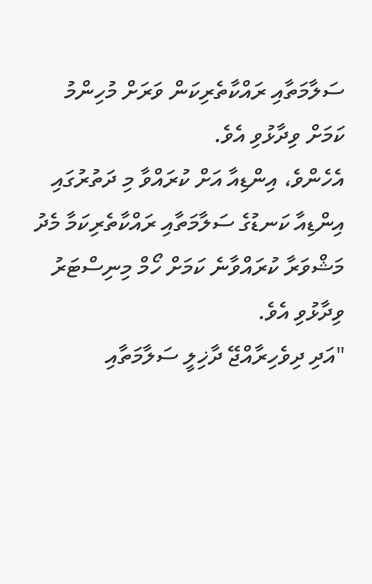ސަލާމަތާއި ރައްކާތެރިކަން ވަރަށް މުހިންމު ކަމަށް ވިދާޅުވި އެވެ.
އެހެންވެ، އިންޑިއާ އަށް ކުރައްވާ މި ދަތުރުގައި އިންޑިއާ ކަނޑުގެ ސަލާމަތާއި ރައްކާތެރިކަމާ މެދު މަޝްވަރާ ކުރައްވާނެ ކަމަށް ހޯމް މިނިސްޓަރު ވިދާޅުވި އެވެ.
"އަދި ދިވެހިރާއްޖޭ ދާޚިލީ ސަލާމަތާއި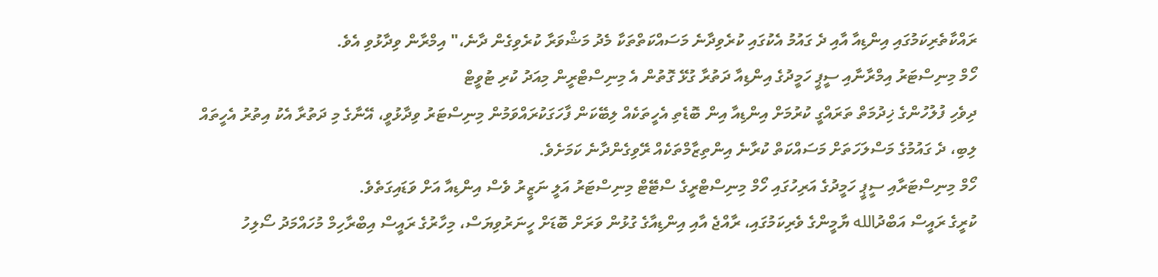ރައްކާތެރިކަމުގައި އިންޑިއާ އާއި ދެ ގައުމު އެކުގައި ކުރެވިދާނެ މަސައްކަތްތަކާ މެދު މަޝްވަރާ ކުރެވިގެން ދާނެ،" އިމްރާން ވިދާޅުވި އެވެ.
ހޯމް މިނިސްޓަރު އިމްރާނާއި ސީޕީ ހަމީދުގެ އިންޑިއާ ދަތުރާ ގުޅޭ ގޮތުން އެ މިނިސްޓްރީން މިއަދު ކުރި ޓުވީޓް
ދިވެހި ފުލުހުންގެ ޚިދުމަތް ތަރައްގީ ކުރުމަށް އިންޑިއާ އިން ބޮޑެތި އެހީތަކެއް ލިބޭކަން ފާހަގަކުރައްވަމުން މިނިސްޓަރު ވިދާޅުވީ، އޭނާގެ މި ދަތުރާ އެކު އިތުރު އެހީތައް ލިބި، ދެ ގައުމުގެ މަސްލަހަތަށް މަސައްކަތް ކުރާނެ އިންތިޒާމްތަކެއް ރޭވިގެންދާނެ ކަމަށެވެ.
ހޯމް މިނިސްޓަރާއި ސީޕީ ހަމީދުގެ އަރިހުގައި ހޯމް މިނިސްޓްރީގެ ސްޓޭޓް މިނިސްޓަރު އަލީ ނަޒީރު ވެސް އިންޑިއާ އަށް ވަޑައިގަތެވެ.
ކުރީގެ ރައީސް އަބްދުالله ޔާމީންގެ ވެރިކަމުގައި، ރާއްޖެ އާއި އިންޑިއާގެ ގުޅުން ވަރަށް ބޮޑަށް ހީނަރުވިޔަސް، މިހާރުގެ ރައީސް އިބްރާހިމް މުހައްމަދު ސޯލިހު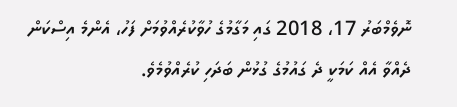ނޮވެމްބަރު 17، 2018 ގައި މަގާމުގެ ހުވާކުރެއްވުމަށް ފަހު، އެންމެ އިސްކަން ދެއްވާ އެއް ކަމަކީ ދެ ގައުމުގެ ގުޅުން ބަދަހި ކުރެއްވުމެވެ.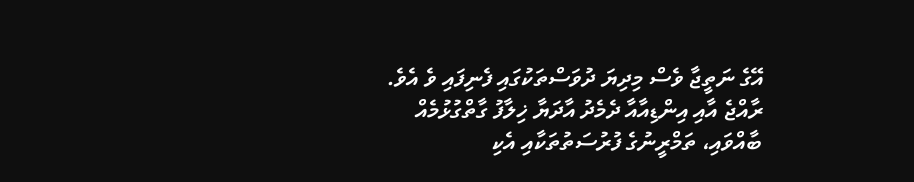އޭގެ ނަތީޖާ ވެސް މިދިޔަ ދުވަސްތަކުގައި ފެނިފައި ވެ އެވެ. ރާއްޖެ އާއި އިންޑިއާއާ ދެމެދު އާދަޔާ ޚިލާފު ގާތްގުޅުމެއް ބާއްވައި، ތަމްރީނުގެ ފުރުސަތުތަކާއި އެކި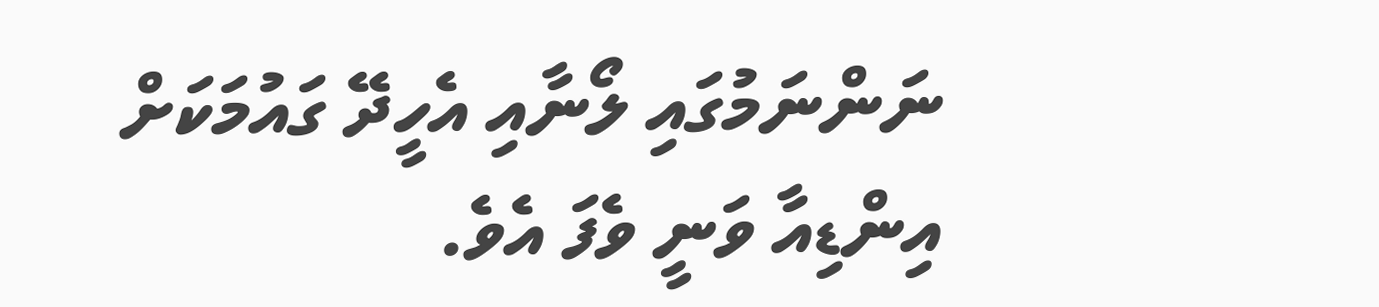ނަންނަމުގައި ލޯނާއި އެހީދޭ ގައުމަކަށް އިންޑިއާ ވަނީ ވެފަ އެވެ.